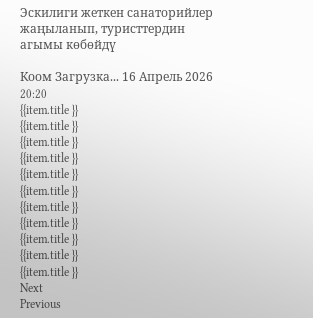Эскилиги жеткен санаторийлер жаңыланып, туристтердин агымы көбөйдү

Коом Загрузка... 16 Апрель 2026 20:20
{{item.title }}
{{item.title }}
{{item.title }}
{{item.title }}
{{item.title }}
{{item.title }}
{{item.title }}
{{item.title }}
{{item.title }}
{{item.title }}
{{item.title }}
Next
Previous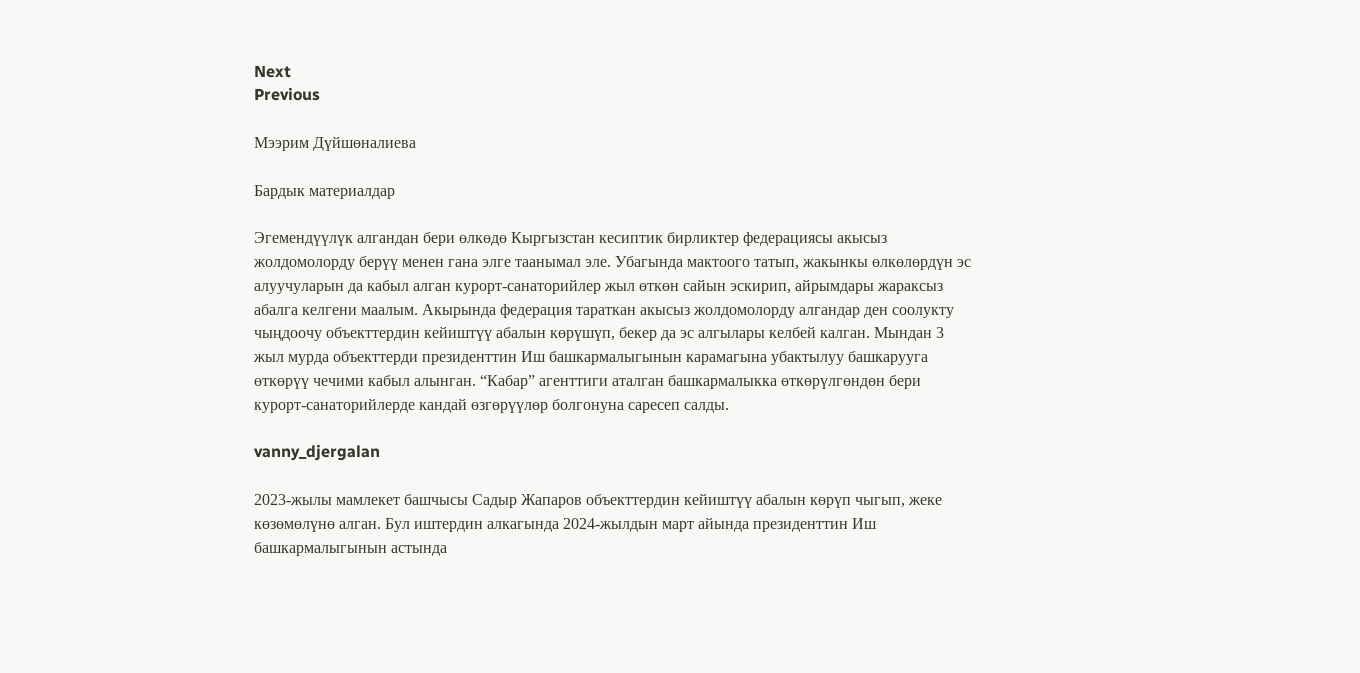Next
Previous

Мээрим Дүйшөналиева

Бардык материалдар

Эгемендүүлүк алгандан бери өлкөдө Кыргызстан кесиптик бирликтер федерациясы акысыз жолдомолорду берүү менен гана элге таанымал эле. Убагында мактоого татып, жакынкы өлкөлөрдүн эс алуучуларын да кабыл алган курорт-санаторийлер жыл өткөн сайын эскирип, айрымдары жараксыз абалга келгени маалым. Акырында федерация тараткан акысыз жолдомолорду алгандар ден соолукту чыңдоочу объекттердин кейиштүү абалын көрүшүп, бекер да эс алгылары келбей калган. Мындан 3 жыл мурда объекттерди президенттин Иш башкармалыгынын карамагына убактылуу башкарууга өткөрүү чечими кабыл алынган. “Кабар” агенттиги аталган башкармалыкка өткөрүлгөндөн бери курорт-санаторийлерде кандай өзгөрүүлөр болгонуна саресеп салды.

vanny_djergalan

2023-жылы мамлекет башчысы Садыр Жапаров объекттердин кейиштүү абалын көрүп чыгып, жеке көзөмөлүнө алган. Бул иштердин алкагында 2024-жылдын март айында президенттин Иш башкармалыгынын астында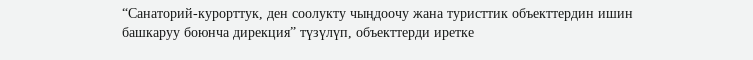“Санаторий-курорттук, ден соолукту чыңдоочу жана туристтик объекттердин ишин башкаруу боюнча дирекция” түзүлүп, объекттерди иретке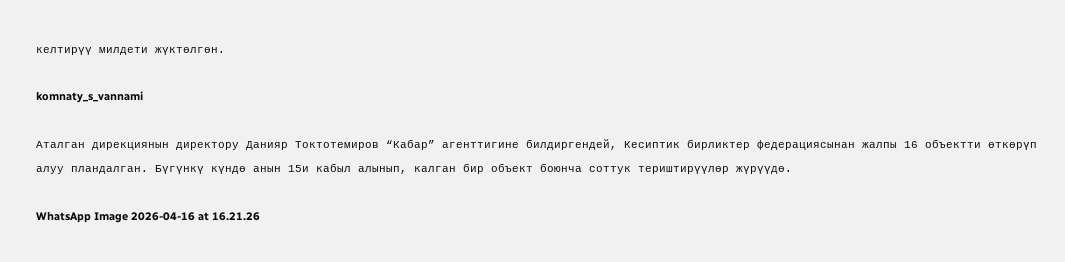келтирүү милдети жүктөлгөн.

komnaty_s_vannami

Аталган дирекциянын директору Данияр Токтотемиров “Кабар” агенттигине билдиргендей, Кесиптик бирликтер федерациясынан жалпы 16 объектти өткөрүп алуу пландалган. Бүгүнкү күндө анын 15и кабыл алынып, калган бир объект боюнча соттук териштирүүлөр жүрүүдө.

WhatsApp Image 2026-04-16 at 16.21.26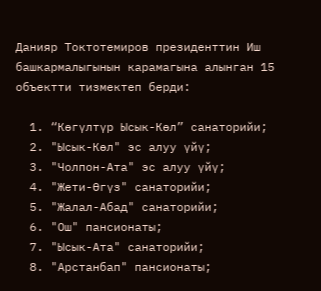Данияр Токтотемиров президенттин Иш башкармалыгынын карамагына алынган 15 объектти тизмектеп берди:

  1. “Көгүлтүр Ысык-Көл” санаторийи;
  2. "Ысык-Көл" эс алуу үйү;
  3. "Чолпон-Ата" эс алуу үйү;
  4. "Жети-Өгүз" санаторийи;
  5. "Жалал-Абад" санаторийи;
  6. "Ош" пансионаты;
  7. "Ысык-Ата" санаторийи;
  8. "Арстанбап" пансионаты;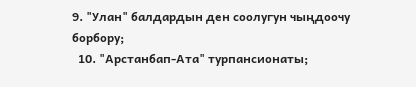9. "Улан" балдардын ден соолугун чыңдоочу борбору;
  10. "Арстанбап-Ата" турпансионаты;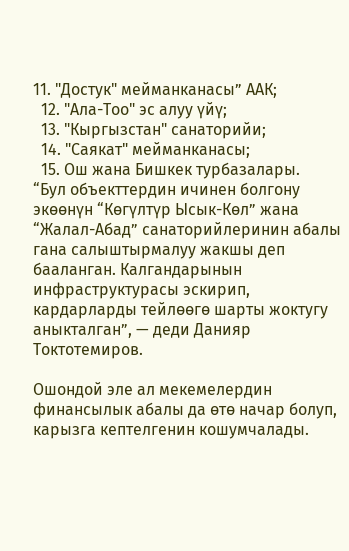11. "Достук" мейманканасы” ААК;
  12. "Ала-Тоо" эс алуу үйү;
  13. "Кыргызстан" санаторийи;
  14. "Саякат" мейманканасы;
  15. Ош жана Бишкек турбазалары.
“Бул объекттердин ичинен болгону экөөнүн “Көгүлтүр Ысык-Көл” жана “Жалал-Абад” санаторийлеринин абалы гана салыштырмалуу жакшы деп бааланган. Калгандарынын инфраструктурасы эскирип, кардарларды тейлөөгө шарты жоктугу аныкталган”, — деди Данияр Токтотемиров.

Ошондой эле ал мекемелердин финансылык абалы да өтө начар болуп, карызга кептелгенин кошумчалады.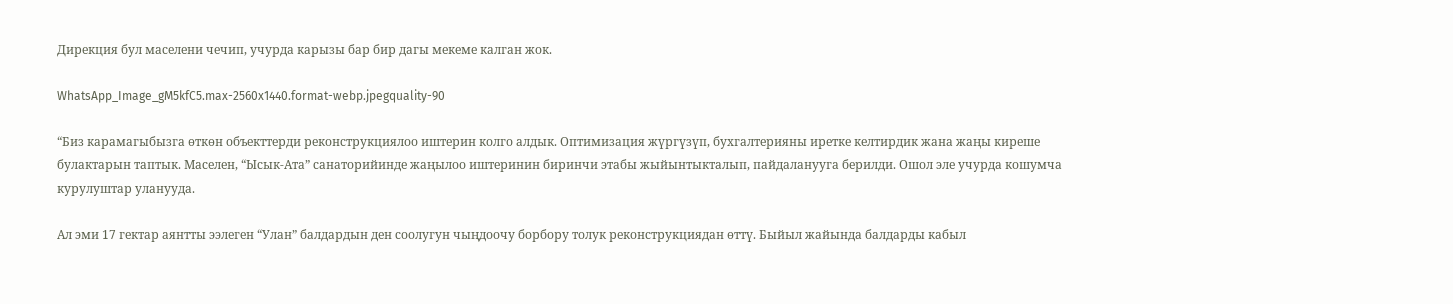Дирекция бул маселени чечип, учурда карызы бар бир дагы мекеме калган жок.

WhatsApp_Image_gM5kfC5.max-2560x1440.format-webp.jpegquality-90

“Биз карамагыбызга өткөн объекттерди реконструкциялоо иштерин колго алдык. Оптимизация жүргүзүп, бухгалтерияны иретке келтирдик жана жаңы киреше булактарын таптык. Маселен, “Ысык-Ата” санаторийинде жаңылоо иштеринин биринчи этабы жыйынтыкталып, пайдаланууга берилди. Ошол эле учурда кошумча курулуштар уланууда.

Ал эми 17 гектар аянтты ээлеген “Улан” балдардын ден соолугун чыңдоочу борбору толук реконструкциядан өттү. Быйыл жайында балдарды кабыл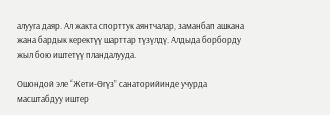алууга даяр. Ал жакта спорттук аянтчалар, заманбап ашкана жана бардык керектүү шарттар түзүлдү. Алдыда борборду жыл бою иштетүү пландалууда.

Ошондой эле “Жети-Өгүз” санаторийинде учурда масштабдуу иштер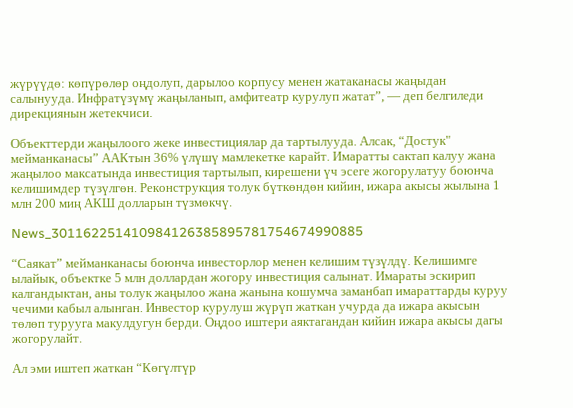жүрүүдө: көпүрөлөр оңдолуп, дарылоо корпусу менен жатаканасы жаңыдан салынууда. Инфратүзүмү жаңыланып, амфитеатр курулуп жатат”, — деп белгиледи дирекциянын жетекчиси.

Объекттерди жаңылоого жеке инвестициялар да тартылууда. Алсак, “Достук" мейманканасы” ААКтын 36% үлүшү мамлекетке карайт. Имаратты сактап калуу жана жаңылоо максатында инвестиция тартылып, кирешени үч эсеге жогорулатуу боюнча келишимдер түзүлгөн. Реконструкция толук бүткөндөн кийин, ижара акысы жылына 1 млн 200 миң АКШ долларын түзмөкчү.

News_301162251410984126385895781754674990885

“Саякат” мейманканасы боюнча инвесторлор менен келишим түзүлдү. Келишимге ылайык, объектке 5 млн доллардан жогору инвестиция салынат. Имараты эскирип калгандыктан, аны толук жаңылоо жана жанына кошумча заманбап имараттарды куруу чечими кабыл алынган. Инвестор курулуш жүрүп жаткан учурда да ижара акысын төлөп турууга макулдугун берди. Оңдоо иштери аяктагандан кийин ижара акысы дагы жогорулайт.

Ал эми иштеп жаткан “Көгүлтүр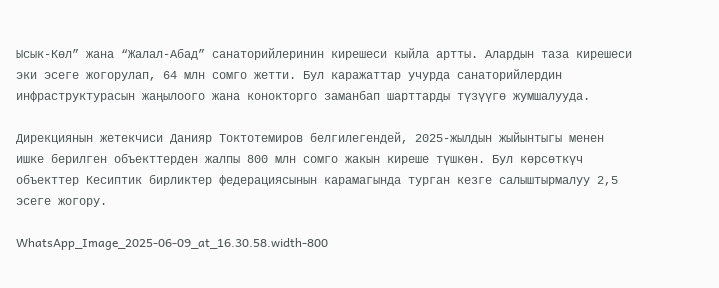Ысык-Көл” жана “Жалал-Абад” санаторийлеринин кирешеси кыйла артты. Алардын таза кирешеси эки эсеге жогорулап, 64 млн сомго жетти. Бул каражаттар учурда санаторийлердин инфраструктурасын жаңылоого жана конокторго заманбап шарттарды түзүүгө жумшалууда.

Дирекциянын жетекчиси Данияр Токтотемиров белгилегендей, 2025-жылдын жыйынтыгы менен ишке берилген объекттерден жалпы 800 млн сомго жакын киреше түшкөн. Бул көрсөткүч объекттер Кесиптик бирликтер федерациясынын карамагында турган кезге салыштырмалуу 2,5 эсеге жогору.

WhatsApp_Image_2025-06-09_at_16.30.58.width-800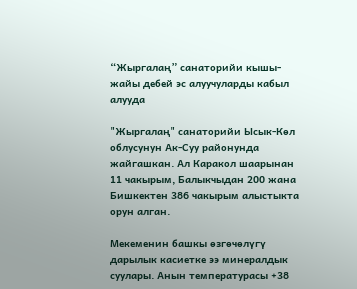“Жыргалаң” санаторийи кышы-жайы дебей эс алуучуларды кабыл алууда

"Жыргалаң" санаторийи Ысык-Көл облусунун Ак-Суу районунда жайгашкан. Ал Каракол шаарынан 11 чакырым, Балыкчыдан 200 жана Бишкектен 386 чакырым алыстыкта орун алган.

Мекеменин башкы өзгөчөлүгү дарылык касиетке ээ минералдык суулары. Анын температурасы +38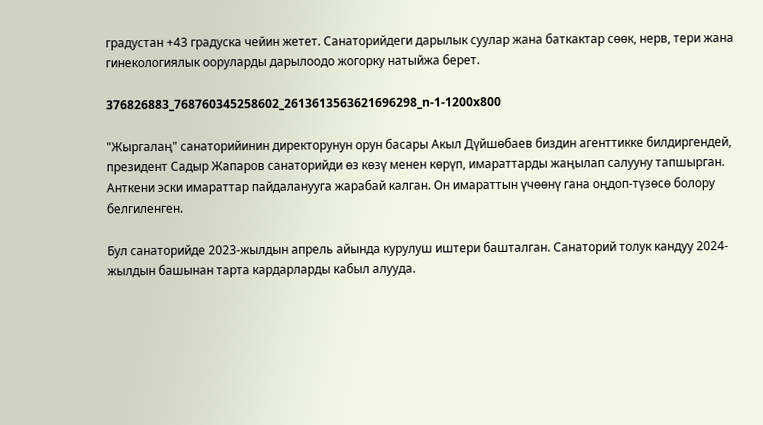градустан +43 градуска чейин жетет. Санаторийдеги дарылык суулар жана баткактар сөөк, нерв, тери жана гинекологиялык ооруларды дарылоодо жогорку натыйжа берет.

376826883_768760345258602_2613613563621696298_n-1-1200x800

"Жыргалаң" санаторийинин директорунун орун басары Акыл Дүйшөбаев биздин агенттикке билдиргендей, президент Садыр Жапаров санаторийди өз көзү менен көрүп, имараттарды жаңылап салууну тапшырган. Анткени эски имараттар пайдаланууга жарабай калган. Он имараттын үчөөнү гана оңдоп-түзөсө болору белгиленген.

Бул санаторийде 2023-жылдын апрель айында курулуш иштери башталган. Санаторий толук кандуу 2024-жылдын башынан тарта кардарларды кабыл алууда.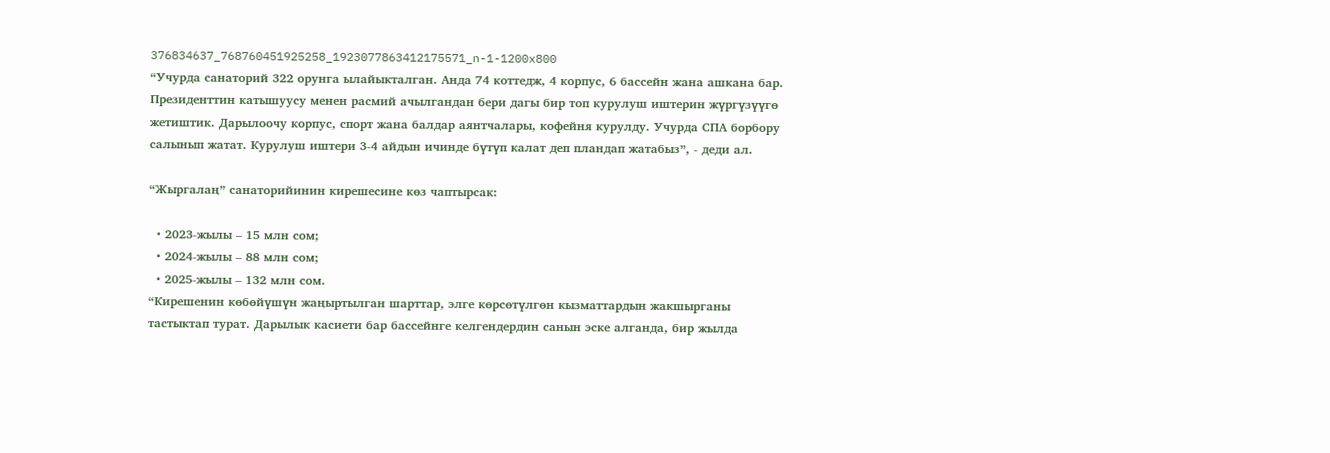376834637_768760451925258_1923077863412175571_n-1-1200x800
“Учурда санаторий 322 орунга ылайыкталган. Анда 74 коттедж, 4 корпус, 6 бассейн жана ашкана бар. Президенттин катышуусу менен расмий ачылгандан бери дагы бир топ курулуш иштерин жүргүзүүгө жетиштик. Дарылоочу корпус, спорт жана балдар аянтчалары, кофейня курулду. Учурда СПА борбору салынып жатат. Курулуш иштери 3-4 айдын ичинде бүтүп калат деп пландап жатабыз”, - деди ал.

“Жыргалаң” санаторийинин кирешесине көз чаптырсак:

  • 2023-жылы – 15 млн сом;
  • 2024-жылы – 88 млн сом;
  • 2025-жылы – 132 млн сом.
“Кирешенин көбөйүшүн жаңыртылган шарттар, элге көрсөтүлгөн кызматтардын жакшырганы тастыктап турат. Дарылык касиети бар бассейнге келгендердин санын эске алганда, бир жылда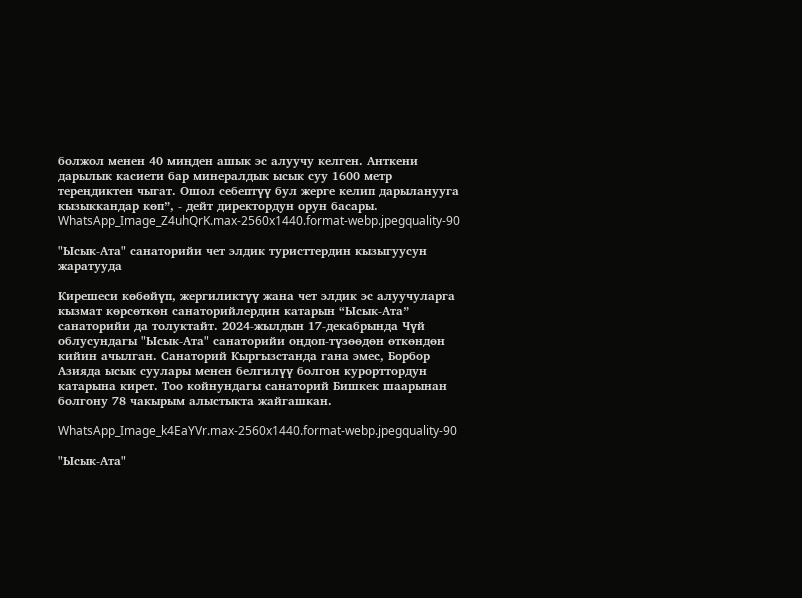болжол менен 40 миңден ашык эс алуучу келген. Анткени дарылык касиети бар минералдык ысык суу 1600 метр тереңдиктен чыгат. Ошол себептүү бул жерге келип дарыланууга кызыккандар көп”, - дейт директордун орун басары.
WhatsApp_Image_Z4uhQrK.max-2560x1440.format-webp.jpegquality-90

"Ысык-Ата" санаторийи чет элдик туристтердин кызыгуусун жаратууда

Кирешеси көбөйүп, жергиликтүү жана чет элдик эс алуучуларга кызмат көрсөткөн санаторийлердин катарын “Ысык-Ата” санаторийи да толуктайт. 2024-жылдын 17-декабрында Чүй облусундагы "Ысык-Ата" санаторийи оңдоп-түзөөдөн өткөндөн кийин ачылган. Санаторий Кыргызстанда гана эмес, Борбор Азияда ысык суулары менен белгилүү болгон курорттордун катарына кирет. Тоо койнундагы санаторий Бишкек шаарынан болгону 78 чакырым алыстыкта жайгашкан.

WhatsApp_Image_k4EaYVr.max-2560x1440.format-webp.jpegquality-90

"Ысык-Ата"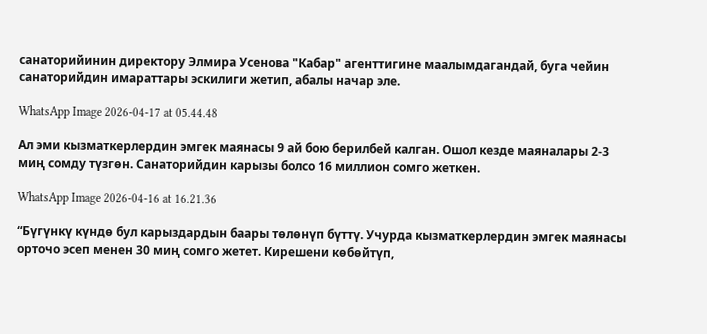санаторийинин директору Элмира Усенова "Кабар" агенттигине маалымдагандай, буга чейин санаторийдин имараттары эскилиги жетип, абалы начар эле.

WhatsApp Image 2026-04-17 at 05.44.48

Ал эми кызматкерлердин эмгек маянасы 9 ай бою берилбей калган. Ошол кезде маяналары 2-3 миң сомду түзгөн. Санаторийдин карызы болсо 16 миллион сомго жеткен.

WhatsApp Image 2026-04-16 at 16.21.36

“Бүгүнкү күндө бул карыздардын баары төлөнүп бүттү. Учурда кызматкерлердин эмгек маянасы орточо эсеп менен 30 миң сомго жетет. Кирешени көбөйтүп,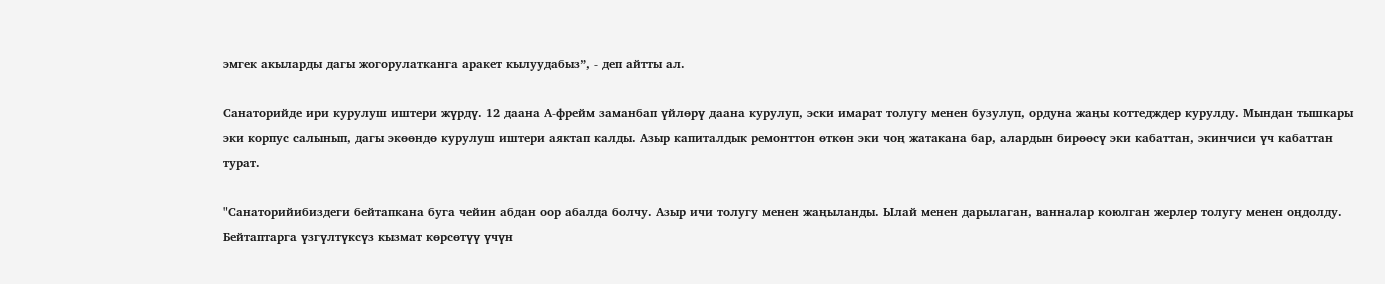эмгек акыларды дагы жогорулатканга аракет кылуудабыз”, - деп айтты ал.

Санаторийде ири курулуш иштери жүрдү. 12 даана А-фрейм заманбап үйлөрү даана курулуп, эски имарат толугу менен бузулуп, ордуна жаңы коттедждер курулду. Мындан тышкары эки корпус салынып, дагы экөөндө курулуш иштери аяктап калды. Азыр капиталдык ремонттон өткөн эки чоң жатакана бар, алардын бирөөсү эки кабаттан, экинчиси үч кабаттан турат.

"Санаторийибиздеги бейтапкана буга чейин абдан оор абалда болчу. Азыр ичи толугу менен жаңыланды. Ылай менен дарылаган, ванналар коюлган жерлер толугу менен оңдолду. Бейтаптарга үзгүлтүксүз кызмат көрсөтүү үчүн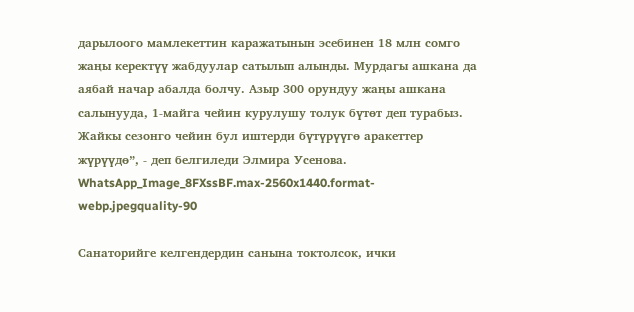дарылоого мамлекеттин каражатынын эсебинен 18 млн сомго жаңы керектүү жабдуулар сатылып алынды. Мурдагы ашкана да аябай начар абалда болчу. Азыр 300 орундуу жаңы ашкана салынууда, 1-майга чейин курулушу толук бүтөт деп турабыз. Жайкы сезонго чейин бул иштерди бүтүрүүгө аракеттер жүрүүдө”, - деп белгиледи Элмира Усенова.
WhatsApp_Image_8FXssBF.max-2560x1440.format-webp.jpegquality-90

Санаторийге келгендердин санына токтолсок, ички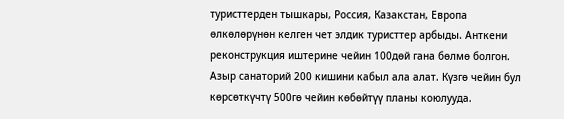туристтерден тышкары, Россия, Казакстан, Европа өлкөлөрүнөн келген чет элдик туристтер арбыды. Анткени реконструкция иштерине чейин 100дөй гана бөлмө болгон. Азыр санаторий 200 кишини кабыл ала алат. Күзгө чейин бул көрсөткүчтү 500гө чейин көбөйтүү планы коюлууда.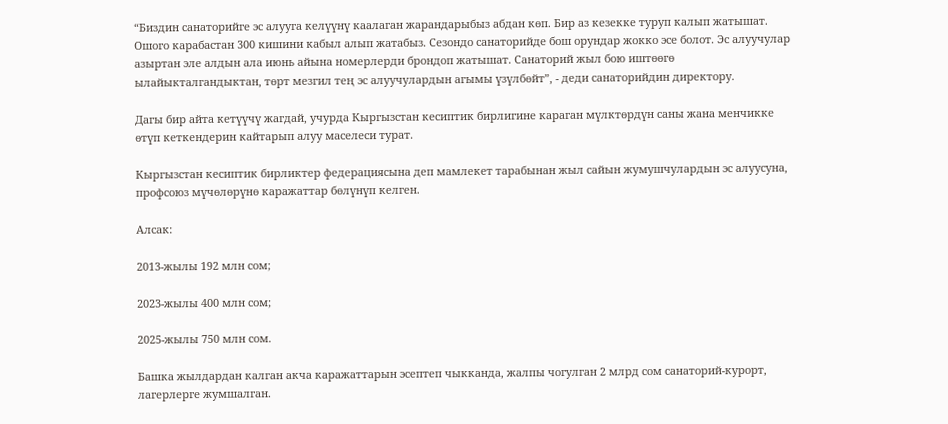“Биздин санаторийге эс алууга келүүнү каалаган жарандарыбыз абдан көп. Бир аз кезекке туруп калып жатышат. Ошого карабастан 300 кишини кабыл алып жатабыз. Сезондо санаторийде бош орундар жокко эсе болот. Эс алуучулар азыртан эле алдын ала июнь айына номерлерди брондоп жатышат. Санаторий жыл бою иштөөгө ылайыкталгандыктан, төрт мезгил тең эс алуучулардын агымы үзүлбөйт”, - деди санаторийдин директору.

Дагы бир айта кетүүчү жагдай, учурда Кыргызстан кесиптик бирлигине караган мүлктөрдүн саны жана менчикке өтүп кеткендерин кайтарып алуу маселеси турат.

Кыргызстан кесиптик бирликтер федерациясына деп мамлекет тарабынан жыл сайын жумушчулардын эс алуусуна, профсоюз мүчөлөрүнө каражаттар бөлүнүп келген.

Алсак:

2013-жылы 192 млн сом;

2023-жылы 400 млн сом;

2025-жылы 750 млн сом.

Башка жылдардан калган акча каражаттарын эсептеп чыкканда, жалпы чогулган 2 млрд сом санаторий-курорт, лагерлерге жумшалган.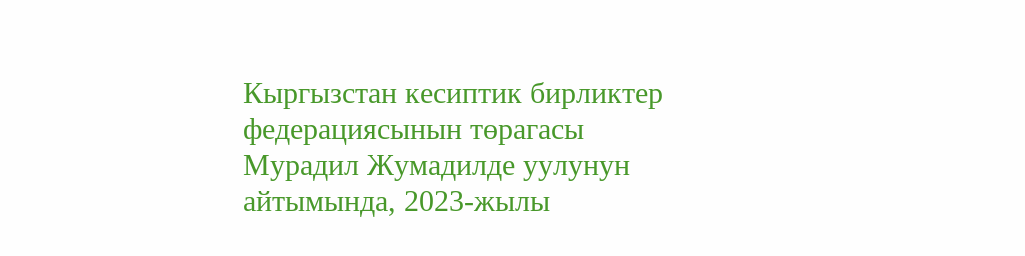Кыргызстан кесиптик бирликтер федерациясынын төрагасы Мурадил Жумадилде уулунун айтымында, 2023-жылы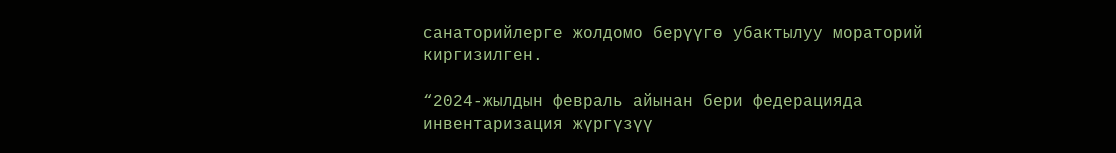санаторийлерге жолдомо берүүгө убактылуу мораторий киргизилген.

“2024-жылдын февраль айынан бери федерацияда инвентаризация жүргүзүү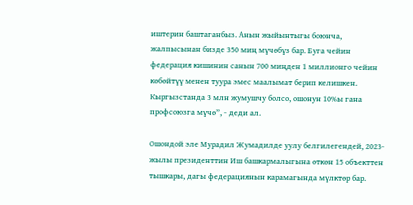иштерин баштаганбыз. Анын жыйынтыгы боюнча, жалпысынан бизде 350 миң мүчөбүз бар. Буга чейин федерация кишинин санын 700 миңден 1 миллионго чейин көбөйтүү менен туура эмес маалымат берип келишкен. Кыргызстанда 3 млн жумушчу болсо, ошонун 10%ы гана профсоюзга мүчө”, - деди ал.

Ошондой эле Мурадил Жумадилде уулу белгилегендей, 2023-жылы президенттин Иш башкармалыгына өткөн 15 объекттен тышкары, дагы федерациянын карамагында мүлктөр бар.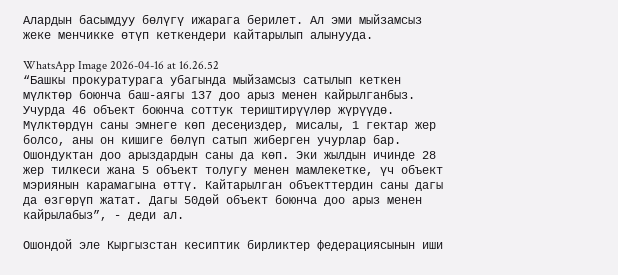Алардын басымдуу бөлүгү ижарага берилет. Ал эми мыйзамсыз жеке менчикке өтүп кеткендери кайтарылып алынууда.

WhatsApp Image 2026-04-16 at 16.26.52
“Башкы прокуратурага убагында мыйзамсыз сатылып кеткен мүлктөр боюнча баш-аягы 137 доо арыз менен кайрылганбыз. Учурда 46 объект боюнча соттук териштирүүлөр жүрүүдө. Мүлктөрдүн саны эмнеге көп десеңиздер, мисалы, 1 гектар жер болсо, аны он кишиге бөлүп сатып жиберген учурлар бар. Ошондуктан доо арыздардын саны да көп. Эки жылдын ичинде 28 жер тилкеси жана 5 объект толугу менен мамлекетке, үч объект мэриянын карамагына өттү. Кайтарылган объекттердин саны дагы да өзгөрүп жатат. Дагы 50дөй объект боюнча доо арыз менен кайрылабыз”, - деди ал.

Ошондой эле Кыргызстан кесиптик бирликтер федерациясынын иши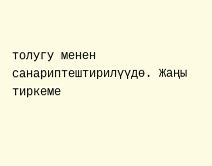толугу менен санариптештирилүүдө. Жаңы тиркеме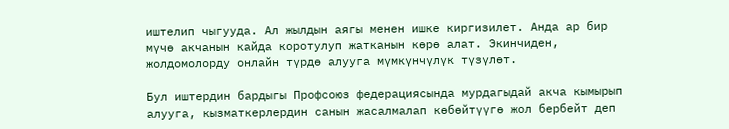иштелип чыгууда. Ал жылдын аягы менен ишке киргизилет. Анда ар бир мүчө акчанын кайда коротулуп жатканын көрө алат. Экинчиден, жолдомолорду онлайн түрдө алууга мүмкүнчүлүк түзүлөт.

Бул иштердин бардыгы Профсоюз федерациясында мурдагыдай акча кымырып алууга, кызматкерлердин санын жасалмалап көбөйтүүгө жол бербейт деп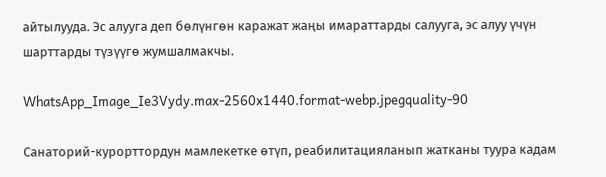айтылууда. Эс алууга деп бөлүнгөн каражат жаңы имараттарды салууга, эс алуу үчүн шарттарды түзүүгө жумшалмакчы.

WhatsApp_Image_Ie3Vydy.max-2560x1440.format-webp.jpegquality-90

Санаторий-курорттордун мамлекетке өтүп, реабилитацияланып жатканы туура кадам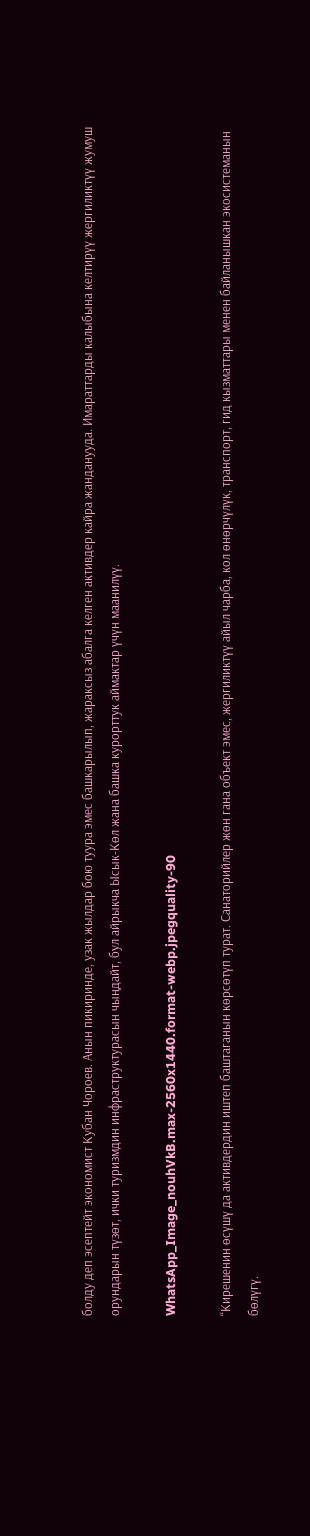болду деп эсептейт экономист Кубан Чороев. Анын пикиринде, узак жылдар бою туура эмес башкарылып, жараксыз абалга келген активдер кайра жанданууда. Имараттарды калыбына келтирүү жергиликтүү жумуш орундарын түзөт, ички туризмдин инфраструктурасын чыңдайт, бул айрыкча Ысык-Көл жана башка курорттук аймактар үчүн маанилүү.

WhatsApp_Image_nouhVkB.max-2560x1440.format-webp.jpegquality-90

“Кирешенин өсүшү да активдердин иштеп баштаганын көрсөтүп турат. Санаторийлер жөн гана объект эмес, жергиликтүү айыл чарба, кол өнөрчүлүк, транспорт, гид кызматтары менен байланышкан экосистеманын бөлүгү.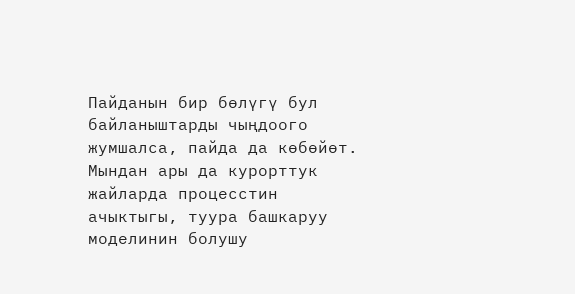Пайданын бир бөлүгү бул байланыштарды чыңдоого жумшалса, пайда да көбөйөт. Мындан ары да курорттук жайларда процесстин ачыктыгы, туура башкаруу моделинин болушу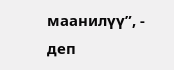маанилүү”, - деп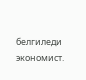белгиледи экономист.